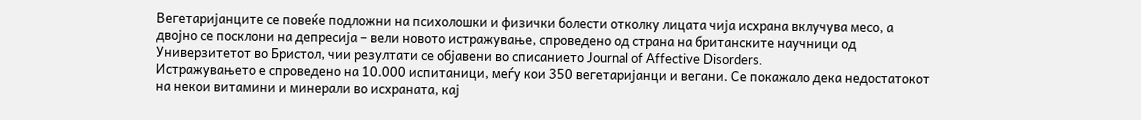Вегетаријанците се повеќе подложни на психолошки и физички болести отколку лицата чија исхрана вклучува месо, а двојно се посклони на депресија – вели новото истражување, спроведено од страна на британските научници од Универзитетот во Бристол, чии резултати се објавени во списанието Journal of Affective Disorders.
Истражувањето е спроведено на 10.000 испитаници, меѓу кои 350 вегетаријанци и вегани. Се покажало дека недостатокот на некои витамини и минерали во исхраната, кај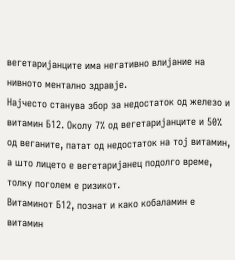вегетаријанците има негативно влијание на нивното ментално здравје.
Најчесто станува збор за недостаток од железо и витамин Б12. Околу 7% од вегетаријанците и 50% од веганите, патат од недостаток на тој витамин, а што лицето е вегетаријанец подолго време, толку поголем е ризикот.
Витаминот Б12, познат и како кобаламин е витамин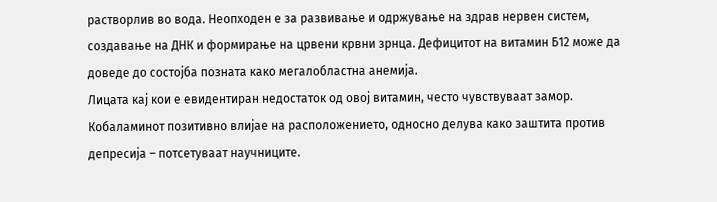растворлив во вода. Неопходен е за развивање и одржување на здрав нервен систем, создавање на ДНК и формирање на црвени крвни зрнца. Дефицитот на витамин Б12 може да доведе до состојба позната како мегалобластна анемија.
Лицата кај кои е евидентиран недостаток од овој витамин, често чувствуваат замор. Кобаламинот позитивно влијае на расположението, односно делува како заштита против депресија – потсетуваат научниците.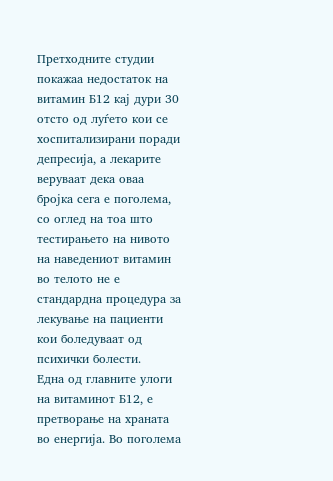Претходните студии покажаа недостаток на витамин Б12 кај дури 30 отсто од луѓето кои се хоспитализирани поради депресија, а лекарите веруваат дека оваа бројка сега е поголема, со оглед на тоа што тестирањето на нивото на наведениот витамин во телото не е стандардна процедура за лекување на пациенти кои боледуваат од психички болести.
Една од главните улоги на витаминот Б12, е претворање на храната во енергија. Во поголема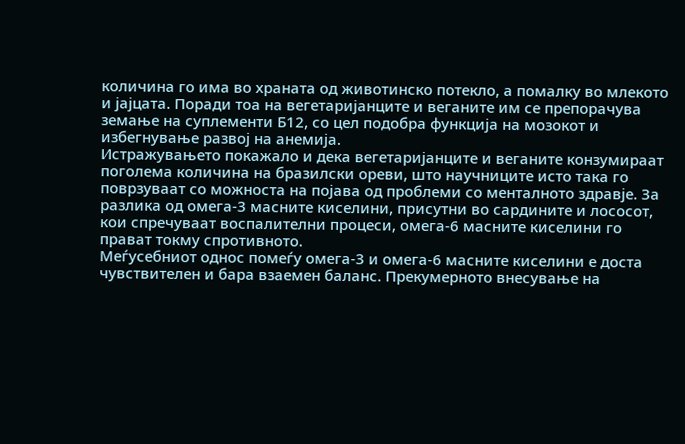количина го има во храната од животинско потекло, а помалку во млекото и јајцата. Поради тоа на вегетаријанците и веганите им се препорачува земање на суплементи Б12, со цел подобра функција на мозокот и избегнување развој на анемија.
Истражувањето покажало и дека вегетаријанците и веганите конзумираат поголема количина на бразилски ореви, што научниците исто така го поврзуваат со можноста на појава од проблеми со менталното здравје. За разлика од омега-3 масните киселини, присутни во сардините и лососот, кои спречуваат воспалителни процеси, омега-6 масните киселини го прават токму спротивното.
Меѓусебниот однос помеѓу омега-3 и омега-6 масните киселини е доста чувствителен и бара взаемен баланс. Прекумерното внесување на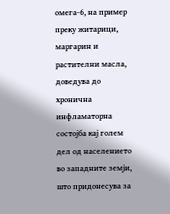омега-6, на пример преку житарици, маргарин и растителни масла, доведува до хронична инфламаторна состојба кај голем дел од населението во западните земји, што придонесува за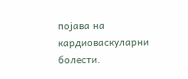појава на кардиоваскуларни болести.